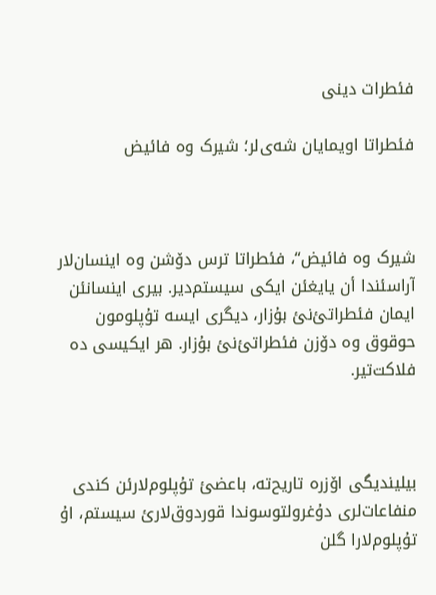فئطرات دینی

فئطراتا اویمایان شەی‌لر؛ شیرک وه فائیض



شیرک وه فائیض“، فئطراتا ترس دۆشن وه اینسان‌لار آراسئندا أن یایغئن ایکی سیستم‌دیر. بیری اینسانئن ایمان فئطراتئ‌نئ بۇزار، دیگری ایسه تۇپلومون حوقوق وه دۆزن فئطراتئ‌نئ بۇزار. هر ایکیسی دە فلاکت‌تیر.



بیلیندیگی اۆزره تاریح‌ته، باعضئ تۇپلوم‌لارئن کندی منفاعات‌لری دۇغرولتوسوندا قوردوق‌لارئ سیستم، اۇ تۇپلوم‌لارا گلن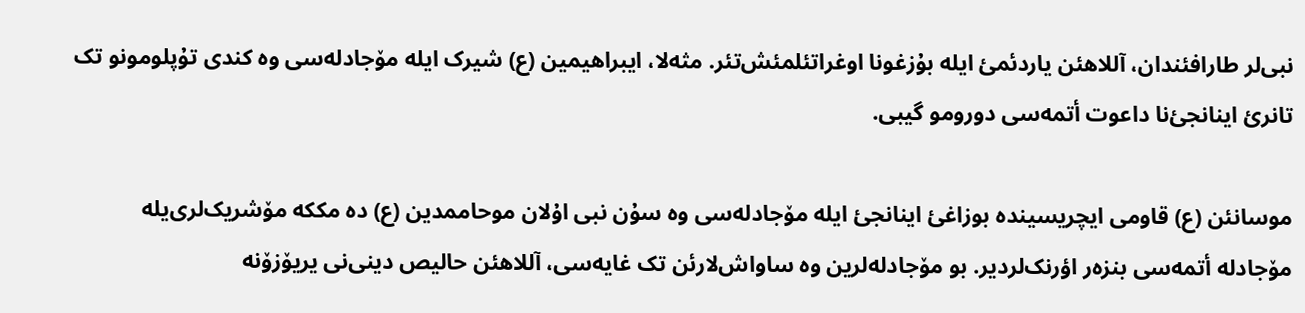نبی‌لر طارافئندان، آللاهئن یاردئمئ ایله بۇزغونا اوغراتئلمئش‌تئر. مثەلا، ایبراهیمین (ع) شیرک ایله مۆجادلەسی وه کندی تۇپلومونو تک تانرئ اینانجئ‌نا داعوت أتمەسی دورومو گیبی.

موسانئن (ع) قاومی ایچریسینده بوزاغئ اینانجئ ایله مۆجادلەسی وه سۇن نبی اۇلان موحاممدین (ع) دە مککه مۆشریک‌لری‌یله مۆجادله أتمەسی بنزەر اؤرنک‌لردیر. بو مۆجادلەلرین وه ساواش‌لارئن تک غایەسی، آللاهئن حالیص دینی‌نی یریۆزۆنه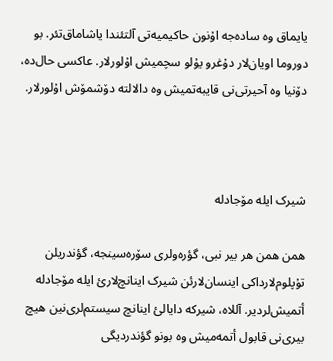یایماق وه سادەجه اۇنون حاکیمیەتی آلتئندا یاشاماق‌تئر. بو دوروما اویان‌لار دۇغرو یۇلو سچمیش اۇلورلار. عاکسی حال‌ده، دۆنیا وه آحیرتی‌نی قایبەتمیش وه دالالته دۆشمۆش اۇلورلار.



شیرک ایله مۆجادله

همن همن هر بیر نبی، گؤرەولری سۆرەسینجه، گؤندریلن تۇپلوم‌لارداکی اینسان‌لارئن شیرک اینانچ‌لارئ ایله مۆجادله أتمیش‌لردیر. آللاه، شیرکه دایالئ اینانچ سیستم‌لری‌نین هیچ بیری‌نی قابول أتمەمیش وه بونو گؤندردیگی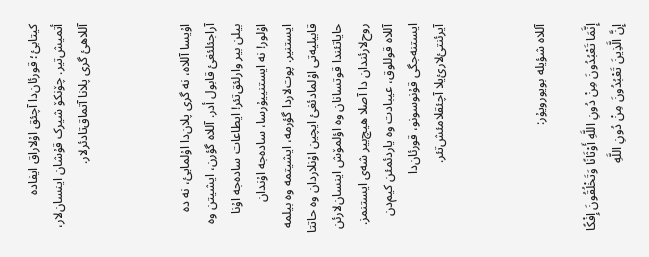کیتابئ؛ قورئان‌دا آچئق اۇلاراق ایفاده أتمیش‌تیر. چۆنکۆ شیرک قۇشان اینسان‌لار، آللاهئ گری پلانا آتماق‌تادئرلار.



اۇیسا آللاه، نه گری پلان‌دا اۇلمایئ، نه ده آراجئلئغئ قابول أدر. آللاه گؤرن، ایشیتن وه بیلن بیر وارلئق‌تئر! ایطاعات سادەجه اۇنا اۇلور! نه ایستنییۇرسا، سادەجه اۇندان ایستنیر. پوت‌لاردا گؤرمه، ایشیتمه وه بیلمه قابیلیەتی اۇلمادئغئ ایچین اۇنلاردان وه حاتتا حایاتئندا قوتسانان وه اؤلمۆش اینسان‌لارئن روح‌لارئندان دا آصلا هیچ‌بیر شەی ایستنمز. آللاه قوللوق، عیبادت وه یاردئمئن کیم‌دن ایستنەجگی قۇنوسونو، قورئان‌دا آیرئنتئ‌لارئ‌یلا آچئقلامئش‌تئر.



آللاه شؤیله بویورویۇر:

إِنَّمَا تَعْبُدُونَ مِنْ دُونِ اللَّهِ أَوْثَانًا وَتَخْلُقُونَ إِفْكًا إِنَّ الَّذِينَ تَعْبُدُونَ مِنْ دُونِ اللَّهِ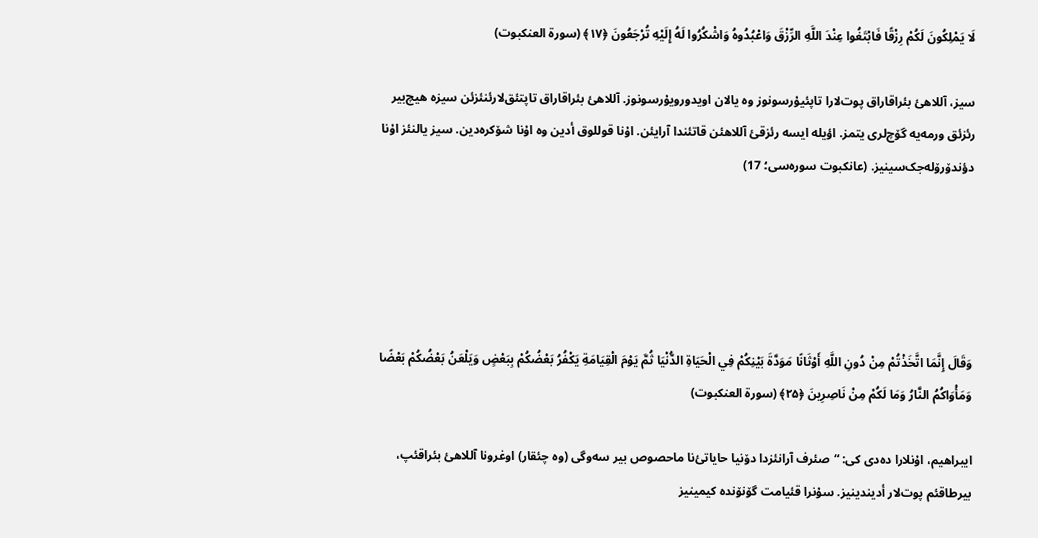لَا يَمْلِكُونَ لَكُمْ رِزْقًا فَابْتَغُوا عِنْدَ اللَّهِ الرِّزْقَ وَاعْبُدُوهُ وَاشْكُرُوا لَهُ إِلَيْهِ تُرْجَعُونَ ﴿۱۷﴾ (سورة العنکبوت)

سیز، آللاهئ بئراقاراق پوت‌لارا تاپئیۇرسونوز وه یالان اویدورویۇرسونوز. آللاهئ بئراقاراق تاپتئق‌لارئنئزئن سیزه هیچ‌بیر رئزئق ورمەیه گۆچ‌لری یتمز. اؤیله ایسه رئزقئ آللاهئن قاتئندا آرایئن. اۇنا قوللوق أدین وه اۇنا شۆکرەدین. سیز یالنئز اۇنا دؤندۆرۆلەجک‌سینیز. (عانکبوت سورەسی؛ 17)





وَقَالَ إِنَّمَا اتَّخَذْتُمْ مِنْ دُونِ اللَّهِ أَوْثَانًا مَوَدَّةَ بَيْنِكُمْ فِي الْحَيَاةِ الدُّنْيَا ثُمَّ يَوْمَ الْقِيَامَةِ يَكْفُرُ بَعْضُكُمْ بِبَعْضٍ وَيَلْعَنُ بَعْضُكُمْ بَعْضًا وَمَأْوَاكُمُ النَّارُ وَمَا لَكُمْ مِنْ نَاصِرِينَ ﴿۲۵﴾ (سورة العنکبوت)

ایبراهیم، اۇنلارا دەدی کی: “صئرف آرانئزدا دۆنیا حایاتئ‌نا ماحصوص بیر سەوگی (وه چئقار) اوغرونا آللاهئ بئراقئپ، بیرطاقئم پوت‌لار أدیندینیز. سۇنرا قئیامت گۆنۆندە کیمینیز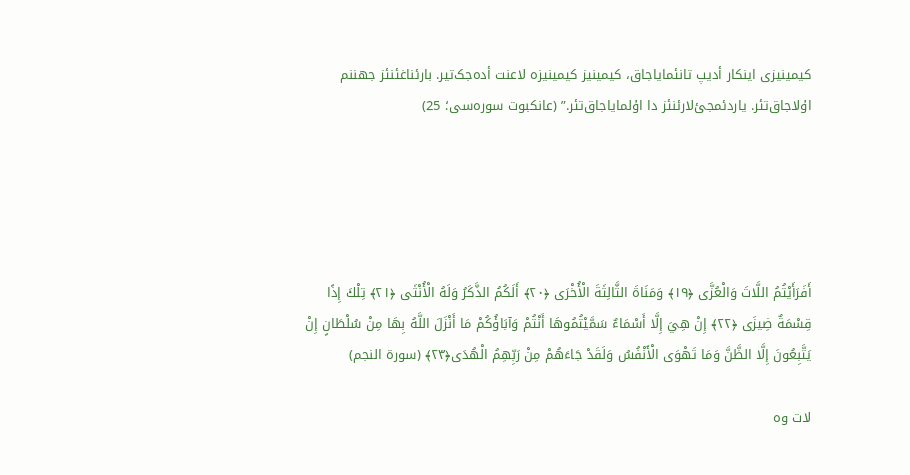کیمینیزی اینکار أدیپ تانئمایاجاق، کیمینیز کیمینیزه لاعنت أدەجک‌تیر. بارئناغئنئز جهننم اۇلاجاق‌تئر. یاردئمجئ‌لارئنئز دا اۇلمایاجاق‌تئر.” (عانکبوت سورەسی؛ 25)





أَفَرَأَيْتُمُ اللَّاتَ وَالْعُزَّى ﴿۱۹﴾ وَمَنَاةَ الثَّالِثَةَ الْأُخْرَى ﴿۲۰﴾ أَلَكُمُ الذَّكَرُ وَلَهُ الْأُنْثَى ﴿۲۱﴾ تِلْكَ إِذًا قِسْمَةٌ ضِيزَى ﴿۲۲﴾ إِنْ هِيَ إِلَّا أَسْمَاءٌ سَمَّيْتُمُوهَا أَنْتُمْ وَآبَاؤُكُمْ مَا أَنْزَلَ اللَّهُ بِهَا مِنْ سُلْطَانٍ إِنْ يَتَّبِعُونَ إِلَّا الظَّنَّ وَمَا تَهْوَى الْأَنْفُسُ وَلَقَدْ جَاءَهُمْ مِنْ رَبِّهِمُ الْهُدَى﴿۲۳﴾ (سورة النجم)

لات وه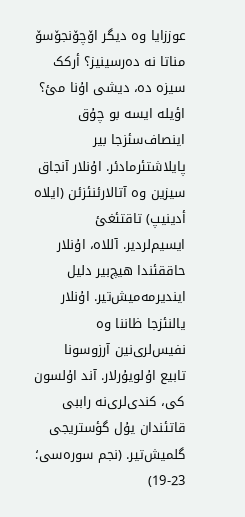عوززایا وه دیگر اۆچۆنجۆسۆ مناتا نه دەرسینیز؟ أرکک سیزه ده، دیشی اۇنا مئ؟ اؤیله ایسه بو چۇق اینصاف‌سئزجا بیر پایلاشتئرمادئر. اۇنلار آنجاق سیزین وه آتالارئنئزئن (ایلاه أدینیپ) تاقتئغئ ایسیم‌لردیر. آللاه، اۇنلار حاققئندا هیچ‌بیر دلیل ایندیرمەمیش‌تیر. اۇنلار یالنئزجا ظاننا وه نفیس‌لری‌نین آرزوسونا تابیع اۇلویۇرلار. آند اۇلسون کی، کندی‌لری‌نه راببی قاتئندان یۇل گؤستریجی گلمیش‌تیر. (نجم سورەسی؛ 23-19)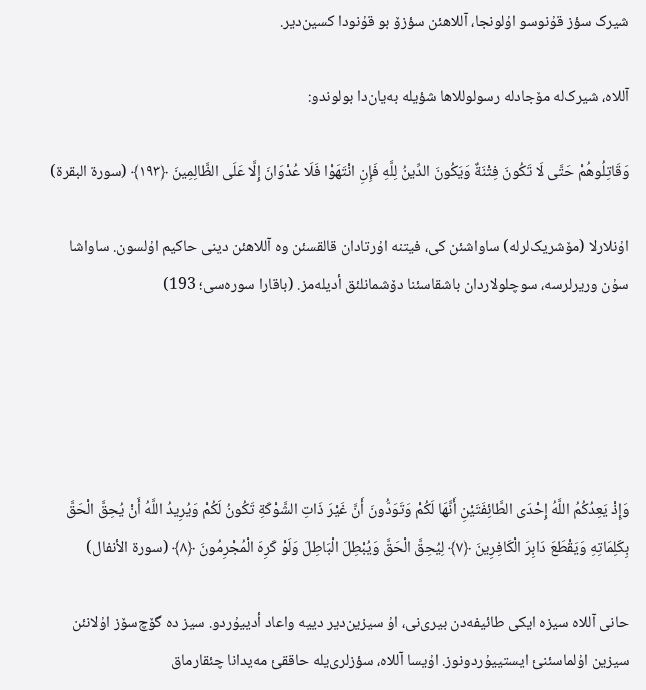شیرک سؤز قۇنوسو اۇلونجا، آللاهئن سؤزۆ بو قۇنودا کسین‌دیر.

آللاه، شیرک‌له مۆجادله رسولوللاها شؤیله بەیان‌دا بولوندو:

وَقَاتِلُوهُمْ حَتَّى لَا تَكُونَ فِتْنَةٌ وَيَكُونَ الدِّينُ لِلَّهِ فَإِنِ انْتَهَوْا فَلَا عُدْوَانَ إِلَّا عَلَى الظَّالِمِينَ ﴿۱۹۳﴾ (سورة البقرة)

اۇنلارلا (مۆشریک‌لرله) ساواشئن کی، فیتنه اۇرتادان قالقسئن وه آللاهئن دینی حاکیم اۇلسون. ساواشا سۇن وریرلرسه، سوچلولاردان باشقاسئنا دۆشمانلئق أدیلەمز. (باقارا سورەسی؛ 193)





وَإِذْ يَعِدُكُمُ اللَّهُ إِحْدَى الطَّائِفَتَيْنِ أَنَّهَا لَكُمْ وَتَوَدُّونَ أَنَّ غَيْرَ ذَاتِ الشَّوْكَةِ تَكُونُ لَكُمْ وَيُرِيدُ اللَّهُ أَنْ يُحِقَّ الْحَقَّ بِكَلِمَاتِهِ وَيَقْطَعَ دَابِرَ الْكَافِرِينَ ﴿۷﴾ لِيُحِقَّ الْحَقَّ وَيُبْطِلَ الْبَاطِلَ وَلَوْ كَرِهَ الْمُجْرِمُونَ ﴿۸﴾ (سورة الأنفال)

حانی آللاه سیزه ایکی طائیفەدن بیری‌نی، اۇ سیزین‌دیر دییه واعاد أدییۇردو. سیز ده گۆچ‌سۆز اۇلانئن سیزین اۇلماسئنئ ایستییۇردونوز. اۇیسا آللاه، سؤزلری‌یله حاققئ مەیدانا چئقارماق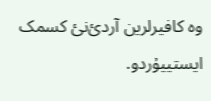وه کافیرلرین آردئ‌نئ کسمک ایستییۇردو.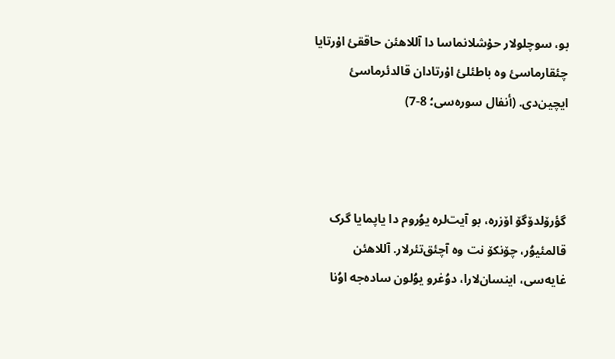بو، سوچلولار حۇشلانماسا دا آللاهئن حاققئ اۇرتایا چئقارماسئ وه باطئلئ اۇرتادان قالدئرماسئ ایچین‌دی. (أنفال سورەسی؛ 8-7)



گؤرۆلدۆگۆ اۆزره، بو آیت‌لرە یوُروم دا یاپمایا گرک قالمئیوُر، چۆنکۆ نت وه آچئق‌تئرلار. آللاهئن غایەسی، اینسان‌لارا، دوُغرو یوُلون سادەجه اوُنا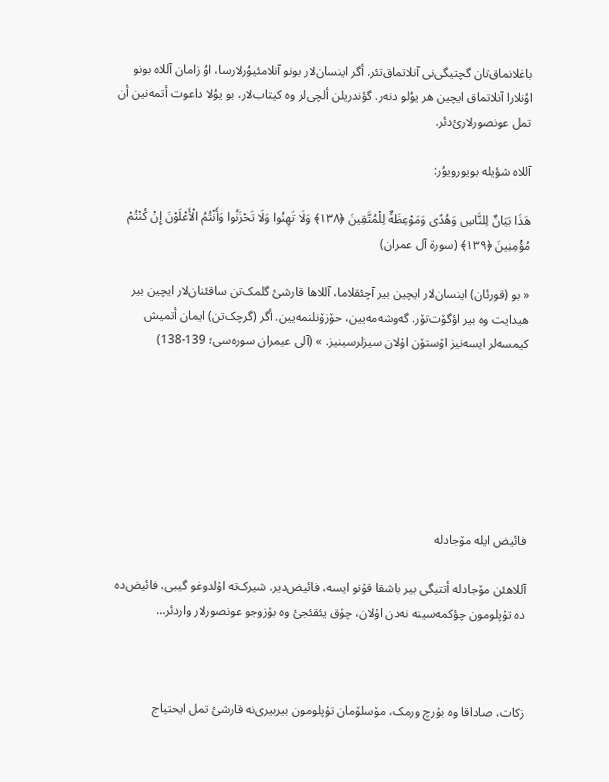باغلانماق‌تان گچتیگی‌نی آنلاتماق‌تئر. أگر اینسان‌لار بونو آنلامئیوُرلارسا، اوُ زامان آللاه بونو اوُنلارا آنلاتماق ایچین هر یوُلو دنەر. گؤندریلن ألچی‌لر وه کیتاب‌لار، بو یوُلا داعوت أتمەنین أن تمل عونصورلارئ‌دئر.

آللاه شؤیله بویورویوُر:

هَذَا بَيَانٌ لِلنَّاسِ وَهُدًى وَمَوْعِظَةٌ لِلْمُتَّقِينَ ﴿۱۳۸﴾ وَلَا تَهِنُوا وَلَا تَحْزَنُوا وَأَنْتُمُ الْأَعْلَوْنَ إِنْ كُنْتُمْ مُؤْمِنِينَ ﴿۱۳۹﴾ (سورة آل عمران)

« بو (قورئان) اینسان‌لار ایچین بیر آچئقلاما، آللاها قارشئ گلمک‌تن ساقئنان‌لار ایچین بیر هیدایت وه بیر اؤگۆت‌تۆر. گەوشەمەیین، حۆزۆنلنمەیین. أگر (گرچک‌تن) ایمان أتمیش کیمسەلر ایسەنیز اۆستۆن اۇلان سیزلرسینیز. » (آلی عیمران سورەسی؛ 139-138)







فائیض ایله مۆجادله

آللاهئن مۆجادله أتتیگی بیر باشقا قۇنو ایسه، فائیض‌دیر. شیرک‌ته اۇلدوغو گیبی، فائیض‌ده ده تۇپلومون چؤکمەسینە نەدن اۇلان، چۇق یئقئجئ وه بۇزوجو عونصورلار واردئر…



زکات، صاداقا وه بۇرچ ورمک، مۆسلۆمان تۇپلومون بیربیری‌نه قارشئ تمل ایحتیاج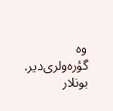وه گؤرەولری‌دیر. بونلار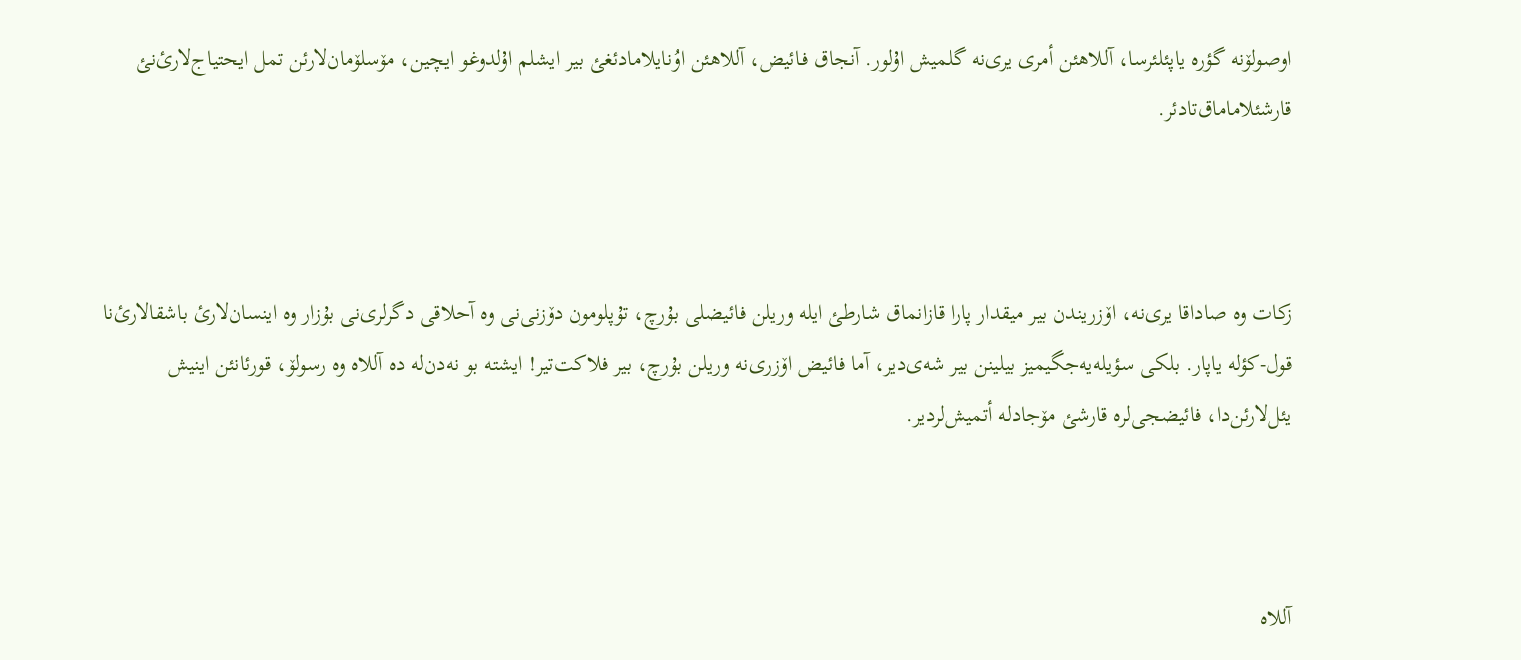اوصولۆنه گؤره یاپئلئرسا، آللاهئن أمری یری‌نه گلمیش اۇلور. آنجاق فـائیض، آللاهئن اوُنایلامادئغئ بیر ایشلم اۇلدوغو ایچین، مۆسلۆمان‌لارئن تمل ایحتیاج‌لارئ‌نئ قارشئلاماماق‌تادئر.



زکات وه صاداقا یری‌نه، اۆزریندن بیر میقدار پارا قازانماق شارطئ ایله وریلن فائیضلی بۇرچ، تۇپلومون دۆزنی‌نی وه آحلاقی دگرلری‌نی بۇزار وه اینسان‌لارئ باشقالارئ‌نا قول-کؤله یاپار. بلکی سؤیلەیەجگیمیز بیلینن بیر شەی‌دیر، آما فائیض اۆزری‌نه وریلن بۇرچ، بیر فلاکت‌تیر! ایشته بو نەدن‌له ده آللاه وه رسولۆ، قورئانئن اینیش یئل‌لارئن‌دا، فائیضجی‌لره قارشئ مۆجادله أتمیش‌لردیر.



آللاه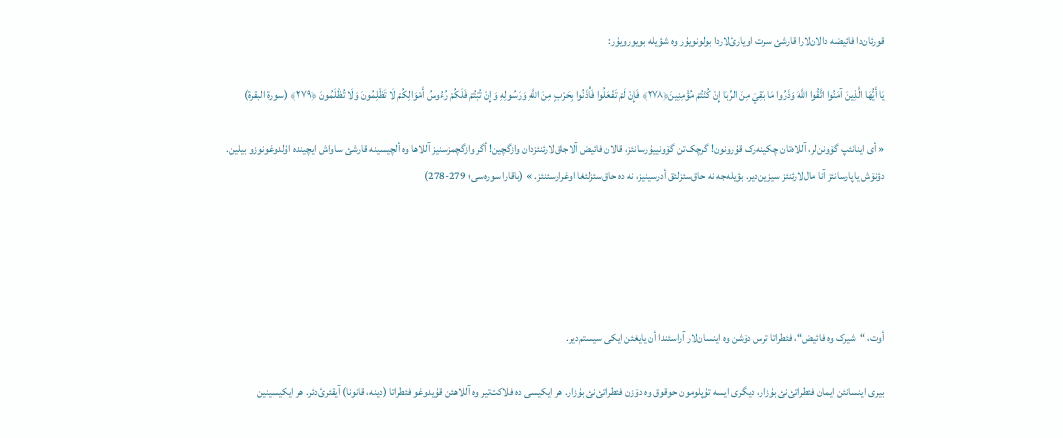قورئان‌دا فائیضه دالان‌لارا قارشئ سرت اویارئ‌لاردا بولونویۇر وە شؤیله بویورویۇر:

يَا أَيُّهَا الَّذِينَ آمَنُوا اتَّقُوا اللَّهَ وَذَرُوا مَا بَقِيَ مِنَ الرِّبَا إِنْ كُنْتُمْ مُؤْمِنِينَ﴿۲۷۸﴾ فَإِنْ لَمْ تَفْعَلُوا فَأْذَنُوا بِحَرْبٍ مِنَ اللَّهِ وَرَسُولِهِ وَإِنْ تُبْتُمْ فَلَكُمْ رُءُوسُ أَمْوَالِكُمْ لَا تَظْلِمُونَ وَلَا تُظْلَمُونَ ﴿۲۷۹﴾ (سورة البقرة)

« أی اینانئپ گۆونن‌لر، آللاەتان چکینەرک قۇرونون! گرچک‌تن گۆونییۇرسانئز، قالان فائیض آلاجاق‌لارئنئزدان وازگچین! أگر وازگچمزسنیز آللاها وه ألچیسینە قارشئ ساواش ایچیندە اۇلدوغونوزو بیلین. دؤنۆش یاپارسانئز آنا مال‌لارئنئز سیزین‌دیر. بؤیلەجه نه حاق‌سئزلئق أدرسینیز، نه ده حاق‌سئزلئغا اوغرارسئنئز. » (باقارا سورەسی؛ 279-278)





أوت، “شیرک وه فائیض“، فئطراتا ترس دۆشن وه اینسان‌لار آراسئندا أن یایغئن ایکی سیستم‌دیر.

بیری اینسانئن ایمان فئطراتئ‌نئ بۇزار، دیگری ایسه تۇپلومون حوقوق وه دۆزن فئطراتئ‌نئ بۇزار. هر ایکیسی ده فلاکت‌تیر وه آللاهئن قۇیدوغو فئطراتا (دینه، قانونا) آیقئرئ‌دئر. هر ایکیسینین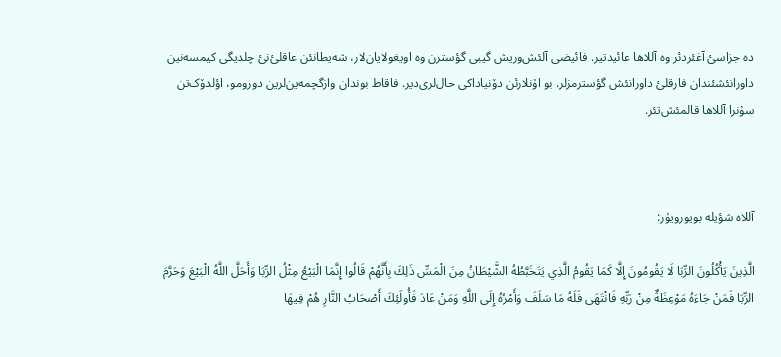ده جزاسئ آغئردئر وه آللاها عائیدتیر. فائیضی آلئش‌وریش گیبی گؤسترن وه اویغولایان‌لار، شەیطانئن عاقلئ‌نئ چلدیگی کیمسەنین داورانئشئندان فارقلئ داورانئش گؤسترمزلر. بو اۇنلارئن دۆنیاداکی حال‌لری‌دیر. فاقاط بوندان وازگچمەین‌لرین دورومو، اؤلدۆک‌تن سۇنرا آللاها قالمئش‌تئر.



آللاه شؤیله بویورویۇر:

الَّذِينَ يَأْكُلُونَ الرِّبَا لَا يَقُومُونَ إِلَّا كَمَا يَقُومُ الَّذِي يَتَخَبَّطُهُ الشَّيْطَانُ مِنَ الْمَسِّ ذَلِكَ بِأَنَّهُمْ قَالُوا إِنَّمَا الْبَيْعُ مِثْلُ الرِّبَا وَأَحَلَّ اللَّهُ الْبَيْعَ وَحَرَّمَ الرِّبَا فَمَنْ جَاءَهُ مَوْعِظَةٌ مِنْ رَبِّهِ فَانْتَهَى فَلَهُ مَا سَلَفَ وَأَمْرُهُ إِلَى اللَّهِ وَمَنْ عَادَ فَأُولَئِكَ أَصْحَابُ النَّارِ هُمْ فِيهَا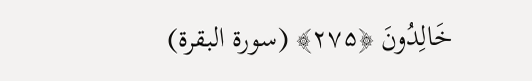خَالِدُونَ ﴿۲۷۵﴾ (سورة البقرة)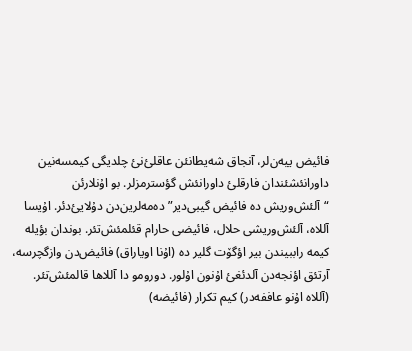فائیض ییەن‌لر، آنجاق شەیطانئن عاقلئ‌نئ چلدیگی کیمسەنین داورانئشئندان فارقلئ داورانئش گؤسترمزلر. بو اۇنلارئن “آلئش‌وریش ده فائیض گیبی‌دیر” دەمەلرین‌دن دۇلایئ‌دئر. اۇیسا آللاه، آلئش‌وریشی حلال، فائیضی حارام قئلمئش‌تئر. بوندان بؤیله کیمه راببیندن بیر اؤگۆت گلیر ده (اۇنا اویاراق) فائیض‌دن وازگچرسه، آرتئق اؤنجەدن آلدئغئ اۇنون اۇلور. دورومو دا آللاها قالمئش‌تئر. (آللاه اۇنو عاففەدر) کیم تکرار (فائیضه)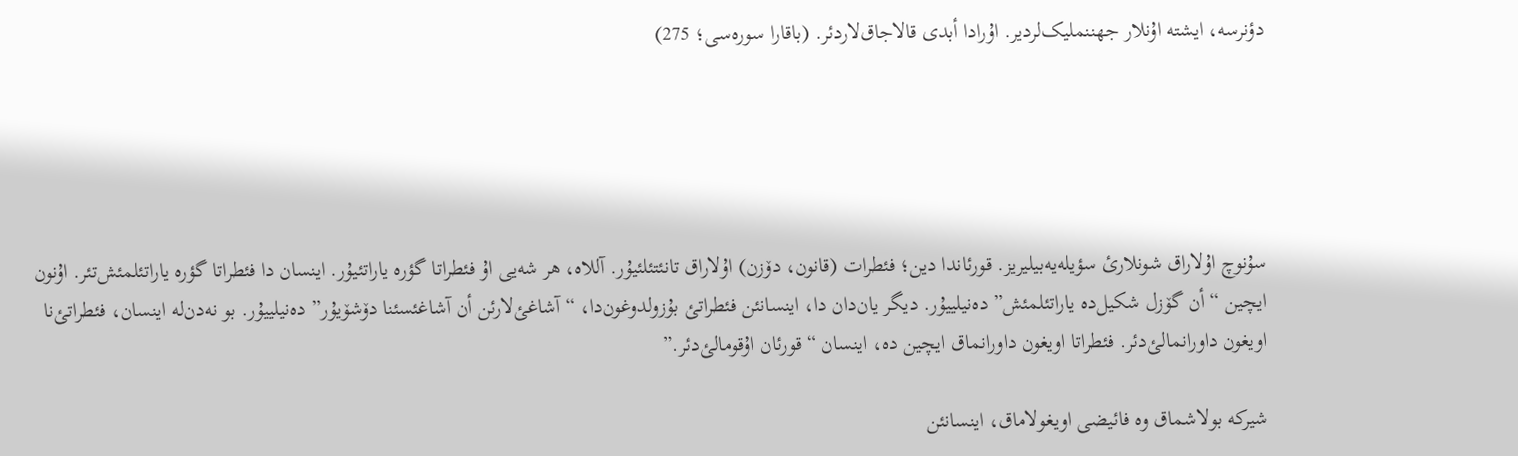دؤنرسه، ایشته اۇنلار جهننملیک‌لردیر. اۇرادا أبدی قالاجاق‌لاردئر. (باقارا سورەسی؛ 275)





سۇنوچ اۇلاراق شونلارئ سؤیلەیەبیلیریز. قورئاندا دین؛ فئطرات (قانون، دۆزن) اۇلاراق تانئتئلئیۇر. آللاه، هر شەیی اۇ فئطراتا گؤره یاراتئیۇر. اینسان دا فئطراتا گؤره یاراتئلمئش‌تئر. اۇنون ایچین “أن گۆزل شکیل‌ده یاراتئلمئش” دەنیلییۇر. دیگر یان‌دان دا، اینسانئن فئطراتئ بۇزولدوغون‌دا، “آشاغئ‌لارئن أن آشاغئسئنا دۆشۆیۇر” دەنیلییۇر. بو نەدن‌له اینسان، فئطراتئ‌نا اویغون داورانمالئ‌دئر. فئطراتا اویغون داورانماق ایچین ده، اینسان “قورئان اۇقومالئ‌دئر.”

شیرکه بولاشماق وه فائیضی اویغولاماق، اینسانئن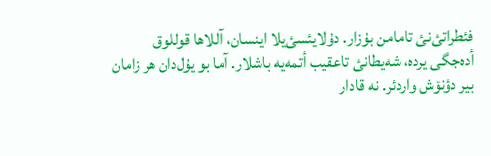فئطراتئ‌نئ تامامن بۇزار. دۇلایئسئ‌یلا اینسان، آللاها قوللوق أدەجگی یرده، شەیطانئ تاعقیب أتمەیه باشلار. آما بو یۇل‌دان هر زامان بیر دؤنۆش واردئر. نه قادار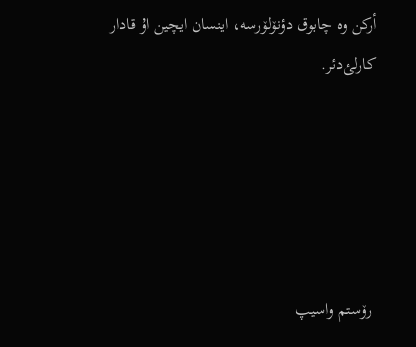أرکن وه چابوق دؤنۆلۆرسه، اینسان ایچین اۇ قادار کارلئ‌دئر.





 رۆستم واسیپ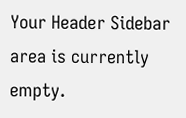Your Header Sidebar area is currently empty.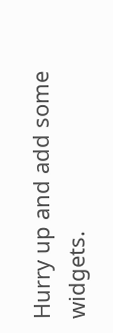Hurry up and add some widgets.